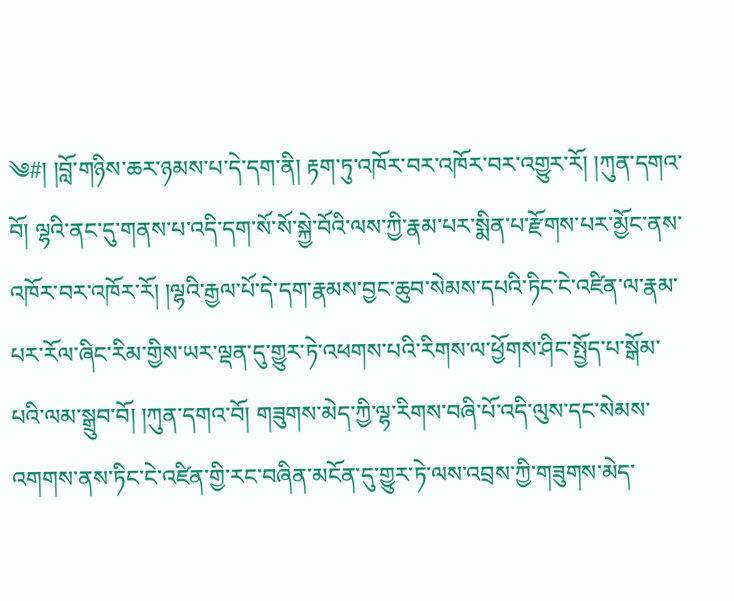༄#། །བློ་གཉིས་ཆར་ཉམས་པ་དེ་དག་ནི། རྟག་ཏུ་འཁོར་བར་འཁོར་བར་འགྱུར་རོ། །ཀུན་དགའ་བོ། ལྷའི་ནང་དུ་གནས་པ་འདི་དག་སོ་སོ་སྐྱེ་བོའི་ལས་ཀྱི་རྣམ་པར་སྨིན་པ་རྫོགས་པར་མྱོང་ནས་འཁོར་བར་འཁོར་རོ། །ལྷའི་རྒྱལ་པོ་དེ་དག་རྣམས་བྱང་ཆུབ་སེམས་དཔའི་ཏིང་ངེ་འཛིན་ལ་རྣམ་པར་རོལ་ཞིང་རིམ་གྱིས་ཡར་ལྡན་དུ་གྱུར་ཏེ་འཕགས་པའི་རིགས་ལ་ཕྱོགས་ཤིང་སྤྱོད་པ་སྒོམ་པའི་ལམ་སྒྲུབ་བོ། །ཀུན་དགའ་བོ། གཟུགས་མེད་ཀྱི་ལྷ་རིགས་བཞི་པོ་འདི་ལུས་དང་སེམས་འགགས་ནས་ཏིང་ངེ་འཛིན་གྱི་རང་བཞིན་མངོན་དུ་གྱུར་ཏེ་ལས་འབྲས་ཀྱི་གཟུགས་མེད་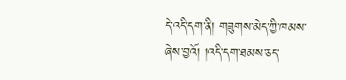དེ་འདི་དག་ནི། གཟུགས་མེད་ཀྱི་ཁམས་ཞེས་བྱའོ། །འདི་དག་ཐམས་ཅད་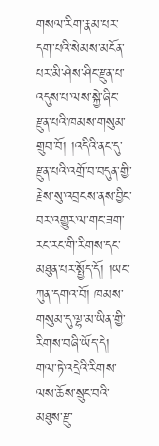གསལ་རིག་རྣམ་པར་དག་པའི་སེམས་མངོན་པར་མི་ཤེས་ཤིང་རྫུན་པ་འདུས་པ་ལས་སྐྱེ་ཞིང་རྫུན་པའི་ཁམས་གསུམ་གྲུབ་བོ། །འདིའི་ནང་དུ་རྫུན་པའི་འགྲོ་བ་བདུན་གྱི་རྗེས་སུ་འབྲངས་ནས་བྱིང་བར་འགྱུར་ལ་གང་ཟག་རང་རང་གི་རིགས་དང་མཐུན་པར་སྤྱོད་དོ། །ཡང་ཀུན་དགའ་བོ། ཁམས་གསུམ་དུ་ལྷ་མ་ཡིན་གྱི་རིགས་བཞི་ཡོད་དེ། གལ་ཏེ་འདྲེའི་རིགས་ལས་ཆོས་སྲུང་བའི་མཐུས་རྫུ་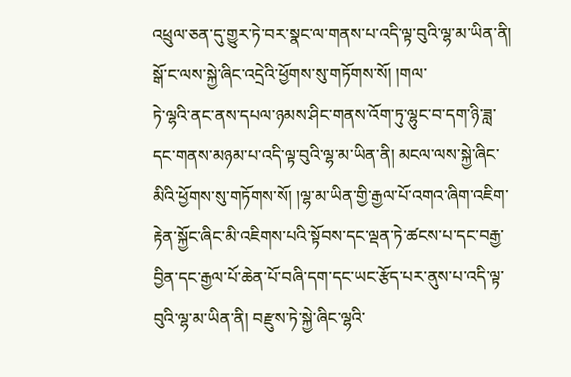འཕྲུལ་ཅན་དུ་གྱུར་ཏེ་བར་སྣང་ལ་གནས་པ་འདི་ལྟ་བུའི་ལྷ་མ་ཡིན་ནི། སྒོ་ང་ལས་སྐྱེ་ཞིང་འདྲེའི་ཕྱོགས་སུ་གཏོགས་སོ། །གལ་
ཏེ་ལྷའི་ནང་ནས་དཔལ་ཉམས་ཤིང་གནས་འོག་ཏུ་ལྷུང་བ་དག་ཉི་ཟླ་དང་གནས་མཉམ་པ་འདི་ལྟ་བུའི་ལྷ་མ་ཡིན་ནི། མངལ་ལས་སྐྱེ་ཞིང་མིའི་ཕྱོགས་སུ་གཏོགས་སོ། །ལྷ་མ་ཡིན་གྱི་རྒྱལ་པོ་འགའ་ཞིག་འཇིག་རྟེན་སྐྱོང་ཞིང་མི་འཇིགས་པའི་སྟོབས་དང་ལྡན་ཏེ་ཚངས་པ་དང་བརྒྱ་བྱིན་དང་རྒྱལ་པོ་ཆེན་པོ་བཞི་དག་དང་ཡང་རྩོད་པར་ནུས་པ་འདི་ལྟ་བུའི་ལྷ་མ་ཡིན་ནི། བརྫུས་ཏེ་སྐྱེ་ཞིང་ལྷའི་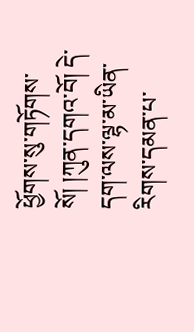ཕྱོགས་སུ་གཏོགས་སོ། །ཀུན་དགའ་བོ། དེ་དག་ལས་ལྷ་མ་ཡིན་རིགས་དམན་པ་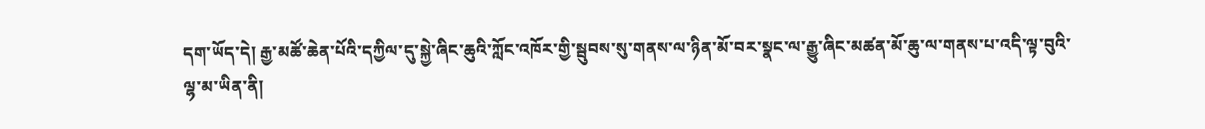དག་ཡོད་དེ། རྒྱ་མཚོ་ཆེན་པོའི་དཀྱིལ་དུ་སྐྱེ་ཞིང་ཆུའི་ཀློང་འཁོར་གྱི་སྦུབས་སུ་གནས་ལ་ཉིན་མོ་བར་སྣང་ལ་རྒྱུ་ཞིང་མཚན་མོ་ཆུ་ལ་གནས་པ་འདི་ལྟ་བུའི་ལྷ་མ་ཡིན་ནི།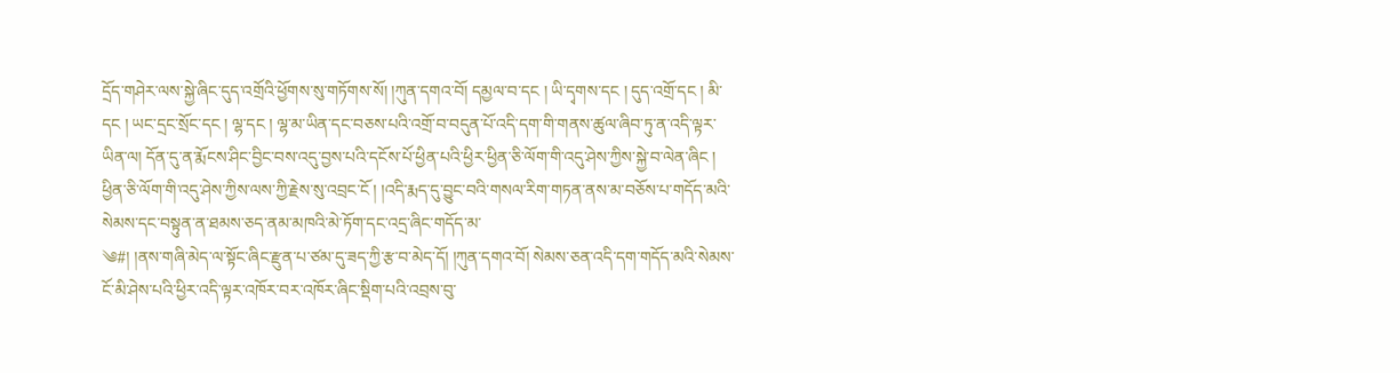དྲོད་གཤེར་ལས་སྐྱེ་ཞིང་དུད་འགྲོའི་ཕྱོགས་སུ་གཏོགས་སོ། །ཀུན་དགའ་བོ། དམྱལ་བ་དང ། ཡི་དྭགས་དང ། དུད་འགྲོ་དང ། མི་དང ། ཡང་དྲང་སྲོང་དང ། ལྷ་དང ། ལྷ་མ་ཡིན་དང་བཅས་པའི་འགྲོ་བ་བདུན་པོ་འདི་དག་གི་གནས་ཚུལ་ཞིབ་ཏུ་ན་འདི་ལྟར་ཡིན་ལ། དོན་དུ་ན་རྨོངས་ཤིང་བྱིང་བས་འདུ་བྱས་པའི་དངོས་པོ་ཕྱིན་པའི་ཕྱིར་ཕྱིན་ཅི་ལོག་གི་འདུ་ཤེས་ཀྱིས་སྐྱེ་བ་ལེན་ཞིང ། ཕྱིན་ཅི་ལོག་གི་འདུ་ཤེས་ཀྱིས་ལས་ཀྱི་རྗེས་སུ་འབྲང་ངོ ། །འདི་རྨད་དུ་བྱུང་བའི་གསལ་རིག་གཏན་ནས་མ་བཅོས་པ་གདོད་མའི་སེམས་དང་བསྟུན་ན་ཐམས་ཅད་ནམ་མཁའི་མེ་ཏོག་དང་འདྲ་ཞིང་གདོད་མ་
༄#། །ནས་གཞི་མེད་ལ་སྟོང་ཞིང་རྫུན་པ་ཙམ་དུ་ཟད་ཀྱི་རྩ་བ་མེད་དོ། །ཀུན་དགའ་བོ། སེམས་ཅན་འདི་དག་གདོད་མའི་སེམས་ངོ་མི་ཤེས་པའི་ཕྱིར་འདི་ལྟར་འཁོར་བར་འཁོར་ཞིང་སྡིག་པའི་འབྲས་བུ་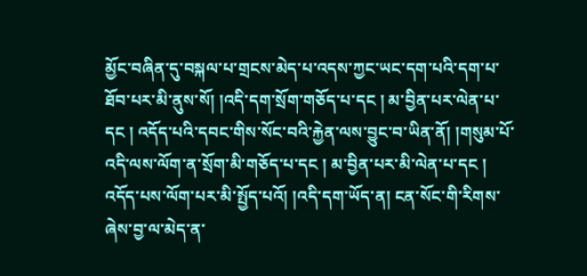མྱོང་བཞིན་དུ་བསྐལ་པ་གྲངས་མེད་པ་འདས་ཀྱང་ཡང་དག་པའི་དག་པ་ཐོབ་པར་མི་ནུས་སོ། །འདི་དག་སྲོག་གཅོད་པ་དང ། མ་བྱིན་པར་ལེན་པ་དང ། འདོད་པའི་དབང་གིས་སོང་བའི་རྐྱེན་ལས་བྱུང་བ་ཡིན་ནོ། །གསུམ་པོ་འདི་ལས་ལོག་ན་སྲོག་མི་གཅོད་པ་དང ། མ་བྱིན་པར་མི་ལེན་པ་དང ། འདོད་པས་ལོག་པར་མི་སྤྱོད་པའོ། །འདི་དག་ཡོད་ན། ངན་སོང་གི་རིགས་ཞེས་བྱ་ལ་མེད་ན་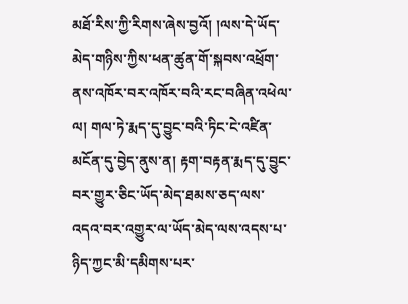མཐོ་རིས་ཀྱི་རིགས་ཞེས་བྱའོ། །ལས་དེ་ཡོད་མེད་གཉིས་ཀྱིས་ཕན་ཚུན་གོ་སྐབས་འཕྲོག་ནས་འཁོར་བར་འཁོར་བའི་རང་བཞིན་འཕེལ་ལ། གལ་ཏེ་རྨད་དུ་བྱུང་བའི་ཏིང་ངེ་འཛིན་མངོན་དུ་བྱེད་ནུས་ན། རྟག་བརྟན་རྨད་དུ་བྱུང་བར་གྱུར་ཅིང་ཡོད་མེད་ཐམས་ཅད་ལས་འདའ་བར་འགྱུར་ལ་ཡོད་མེད་ལས་འདས་པ་ཉིད་ཀྱང་མི་དམིགས་པར་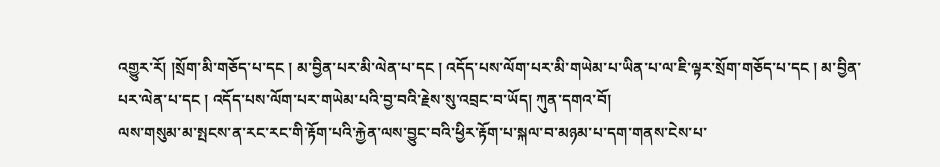འགྱུར་རོ། །སྲོག་མི་གཅོད་པ་དང ། མ་བྱིན་པར་མི་ལེན་པ་དང ། འདོད་པས་ལོག་པར་མི་གཡེམ་པ་ཡིན་པ་ལ་ཇི་ལྟར་སྲོག་གཅོད་པ་དང ། མ་བྱིན་པར་ལེན་པ་དང ། འདོད་པས་ལོག་པར་གཡེམ་པའི་བྱ་བའི་རྗེས་སུ་འབྲང་བ་ཡོད། ཀུན་དགའ་བོ།
ལས་གསུམ་མ་སྤངས་ན་རང་རང་གི་རྟོག་པའི་རྐྱེན་ལས་བྱུང་བའི་ཕྱིར་རྟོག་པ་སྐལ་བ་མཉམ་པ་དག་གནས་ངེས་པ་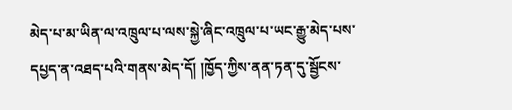མེད་པ་མ་ཡིན་ལ་འཁྲུལ་པ་ལས་སྐྱེ་ཞིང་འཁྲུལ་པ་ཡང་རྒྱུ་མེད་པས་དཔྱད་ན་འཐད་པའི་གནས་མེད་དོ། །ཁྱོད་ཀྱིས་ནན་ཏན་དུ་སྦྱོངས་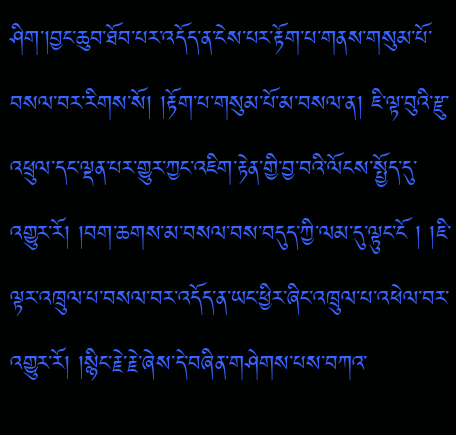ཤིག་།བྱང་ཆུབ་ཐོབ་པར་འདོད་ན་ངེས་པར་རྟོག་པ་གནས་གསུམ་པོ་བསལ་བར་རིགས་སོ། །རྟོག་པ་གསུམ་པོ་མ་བསལ་ན། ཇི་ལྟ་བུའི་རྫུ་འཕྲུལ་དང་ལྡན་པར་གྱུར་ཀྱང་འཇིག་རྟེན་གྱི་བྱ་བའི་ལོངས་སྤྱོད་དུ་འགྱུར་རོ། །བག་ཆགས་མ་བསལ་བས་བདུད་ཀྱི་ལམ་དུ་ལྟུང་ངོ ། །ཇི་ལྟར་འཁྲུལ་པ་བསལ་བར་འདོད་ན་ཡང་ཕྱིར་ཞིང་འཁྲུལ་པ་འཕེལ་བར་འགྱུར་རོ། །སྙིང་རྗེ་རྗེ་ཞེས་དེ་བཞིན་གཤེགས་པས་བཀའ་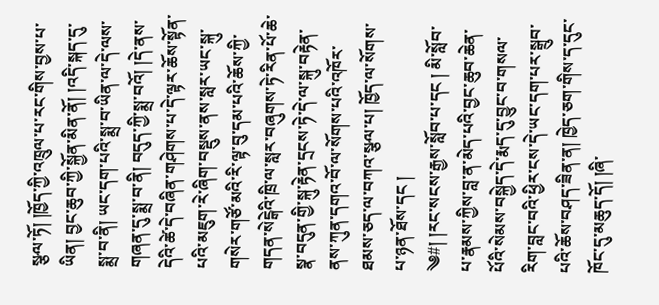སྩལ་ཏོ། །ཁྱོད་ཀྱི་འཁྲུལ་པ་རང་གིས་བྱས་པ་ཡིན། བྱང་ཆུབ་ཀྱི་སྐྱོན་མིན་ནོ། །འདི་སྐད་དུ་སྨྲ་བ་ནི། ཡང་དག་པའི་སྨྲ་བ་ཡིན་ལ་དེ་ལས་གཞན་དུ་སྨྲ་བ་ནི། བདུད་ཀྱི་སྨྲ་བའོ། །དེ་ནས་དེའི་ཚེ་དེ་བཞིན་གཤེགས་པ་དེ་ལྟར་ཆོས་སྟོན་པའི་མཇུག་རེ་ཞིག་བསྡུས་ནས་སླར་ཡང་སྐུ་གསེར་གཙོ་མའི་རི་ལྟ་བུ་དམ་པའི་ཆོས་ཀྱི་གདན་སེངྒེའི་ཁྲི་ལ་སླར་བཞུགས་ཏེ་རིན་པོ་ཆེ་སྣ་བདུན་གྱི་སྐུ་རྟེན་དྲངས་ཏེ་དེ་ལ་སྐུ་བརྟེན་ནས་ཀུན་དགའ་བོ་ལ་སོགས་པའི་འཁོར་ཐམས་ཅད་ལ་བཀའ་སྩལ་པ། ཁྱོད་ལ་སོགས་པ་ཉན་ཐོས་དང །
༄#། །རང་སངས་རྒྱས་སློབ་པ་དང ། མི་སློབ་པ་རྣམས་ཀྱིས་བླ་ན་མེད་པའི་བྱང་ཆུབ་ཆེན་པོའི་སེམས་བསྐྱེད་དེ་རྨད་དུ་བྱུང་བ་གསལ་རིག་བླང་བའི་ཕྱིར་ངས་དེ་ཡང་དག་པར་སྒྲུབ་པའི་ཆོས་བཤད་ཟིན་ན། ཁྱེད་ཅག་གིས་ད་དུང་ཁོང་དུ་མཆུད་དོ། །ཞི་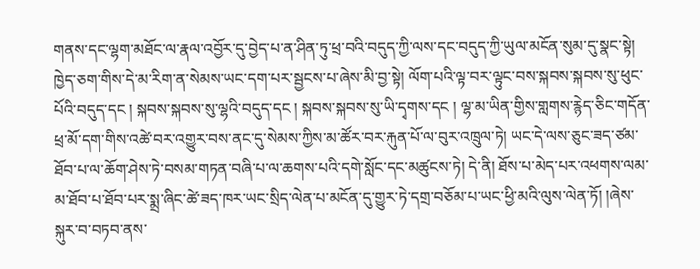གནས་དང་ལྷག་མཐོང་ལ་རྣལ་འབྱོར་དུ་བྱེད་པ་ན་ཤིན་ཏུ་ཕྲ་བའི་བདུད་ཀྱི་ལས་དང་བདུད་ཀྱི་ཡུལ་མངོན་སུམ་དུ་སྣང་སྟེ། ཁྱེད་ཅག་གིས་དེ་མ་རིག་ན་སེམས་ཡང་དག་པར་སྦྱངས་པ་ཞེས་མི་བྱ་སྟེ། ལོག་པའི་ལྟ་བར་ལྟུང་བས་སྐབས་སྐབས་སུ་ཕུང་པོའི་བདུད་དང ། སྐབས་སྐབས་སུ་ལྷའི་བདུད་དང ། སྐབས་སྐབས་སུ་ཡི་དྭགས་དང ། ལྷ་མ་ཡིན་གྱིས་གླགས་རྙེད་ཅིང་གདོན་ཕྲ་མོ་དག་གིས་འཚེ་བར་འགྱུར་བས་ནང་དུ་སེམས་ཀྱིས་མ་ཚོར་བར་རྐུན་པོ་ལ་བུར་འཁྲུལ་ཏེ། ཡང་དེ་ལས་ཅུང་ཟད་ཙམ་ཐོབ་པ་ལ་ཆོག་ཤེས་ཏེ་བསམ་གཏན་བཞི་པ་ལ་ཆགས་པའི་དགེ་སློང་དང་མཚུངས་ཏེ། དེ་ནི། ཐོས་པ་མེད་པར་འཕགས་ལམ་མ་ཐོབ་པ་ཐོབ་པར་སྨྲ་ཞིང་ཚེ་ཟད་ཁར་ཡང་སྲིད་ལེན་པ་མངོན་དུ་གྱུར་ཏེ་དགྲ་བཅོམ་པ་ཡང་ཕྱི་མའི་ལུས་ལེན་ཏོ། །ཞེས་སྐུར་བ་བཏབ་ནས་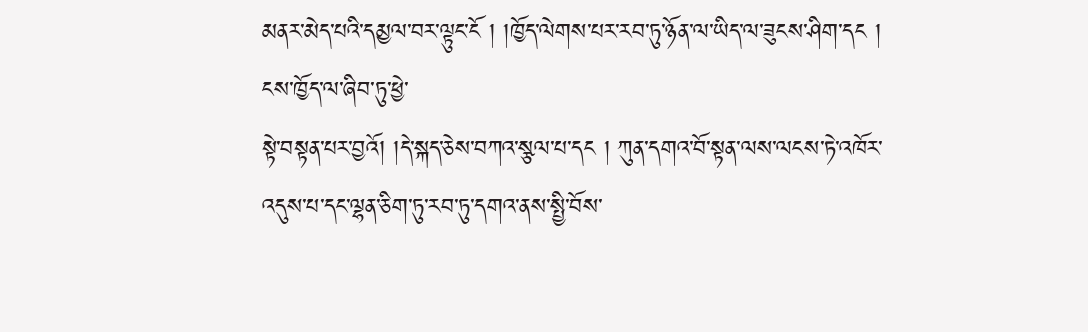མནར་མེད་པའི་དམྱལ་བར་ལྟུང་ངོ ། །ཁྱོད་ལེགས་པར་རབ་ཏུ་ཉོན་ལ་ཡིད་ལ་ཟུངས་ཤིག་དང ། ངས་ཁྱོད་ལ་ཞིབ་ཏུ་ཕྱེ་
སྟེ་བསྟན་པར་བྱའོ། །དེ་སྐད་ཅེས་བཀའ་སྩལ་པ་དང ། ཀུན་དགའ་བོ་སྟན་ལས་ལངས་ཏེ་འཁོར་འདུས་པ་དང་ལྷན་ཅིག་ཏུ་རབ་ཏུ་དགའ་ནས་སྤྱི་བོས་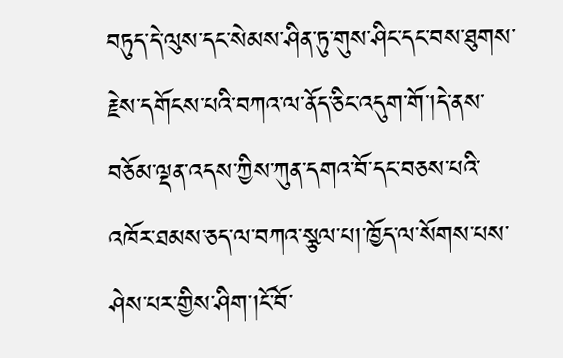བཏུད་དེ་ལུས་དང་སེམས་ཤིན་ཏུ་གུས་ཤིང་དང་བས་ཐུགས་རྗེས་དགོངས་པའི་བཀའ་ལ་ནོད་ཅིང་འདུག་གོ་།དེ་ནས་བཅོམ་ལྡན་འདས་ཀྱིས་ཀུན་དགའ་བོ་དང་བཅས་པའི་འཁོར་ཐམས་ཅད་ལ་བཀའ་སྩལ་པ།་ཁྱོད་ལ་སོགས་པས་ཤེས་པར་གྱིས་ཤིག་།ངོ་བོ་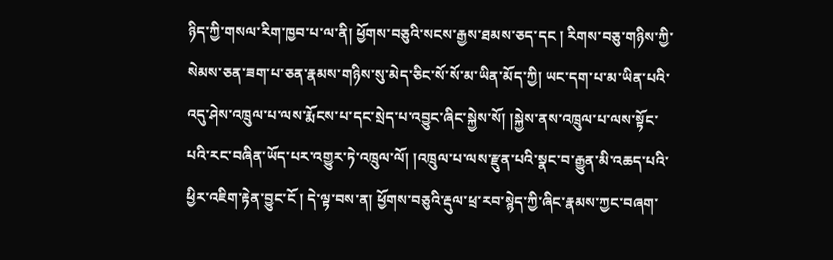ཉིད་ཀྱི་གསལ་རིག་ཁྱབ་པ་ལ་ནི། ཕྱོགས་བཅུའི་སངས་རྒྱས་ཐམས་ཅད་དང ། རིགས་བཅུ་གཉིས་ཀྱི་སེམས་ཅན་ཟག་པ་ཅན་རྣམས་གཉིས་སུ་མེད་ཅིང་སོ་སོ་མ་ཡིན་མོད་ཀྱི། ཡང་དག་པ་མ་ཡིན་པའི་འདུ་ཤེས་འཁྲུལ་པ་ལས་རྨོངས་པ་དང་སྲེད་པ་འབྱུང་ཞིང་སྐྱེས་སོ། །སྐྱེས་ནས་འཁྲུལ་པ་ལས་སྟོང་པའི་རང་བཞིན་ཡོད་པར་འགྱུར་ཏེ་འཁྲུལ་ལོ། །འཁྲུལ་པ་ལས་རྫུན་པའི་སྣང་བ་རྒྱུན་མི་འཆད་པའི་ཕྱིར་འཇིག་རྟེན་བྱུང་ངོ ། དེ་ལྟ་བས་ན། ཕྱོགས་བཅུའི་རྡུལ་ཕྲ་རབ་སྙེད་ཀྱི་ཞིང་རྣམས་ཀྱང་བཞག་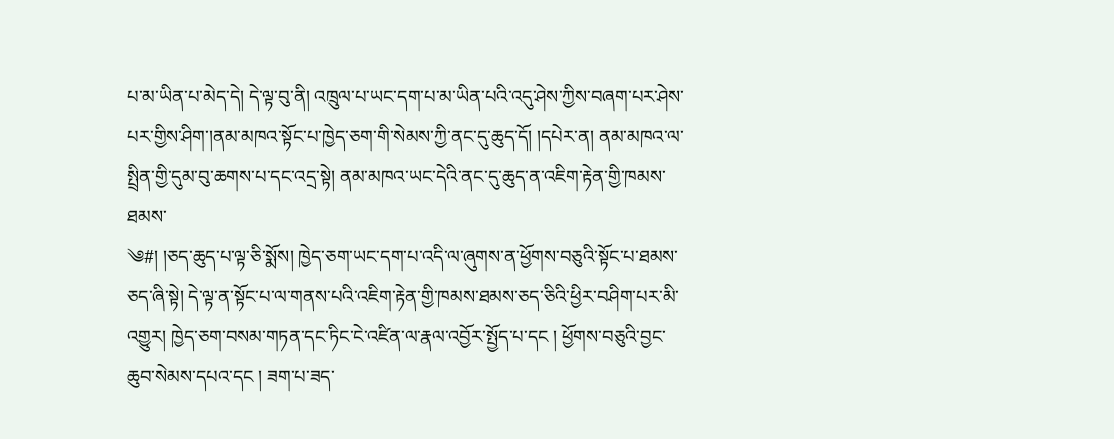པ་མ་ཡིན་པ་མེད་དེ། དེ་ལྟ་བུ་ནི། འཁྲུལ་པ་ཡང་དག་པ་མ་ཡིན་པའི་འདུ་ཤེས་ཀྱིས་བཞག་པར་ཤེས་པར་གྱིས་ཤིག་།ནམ་མཁའ་སྟོང་པ་ཁྱེད་ཅག་གི་སེམས་ཀྱི་ནང་དུ་ཆུད་དོ། །དཔེར་ན། ནམ་མཁའ་ལ་སྤྲིན་གྱི་དུམ་བུ་ཆགས་པ་དང་འདྲ་སྟེ། ནམ་མཁའ་ཡང་དེའི་ནང་དུ་ཆུད་ན་འཇིག་རྟེན་གྱི་ཁམས་ཐམས་
༄#། །ཅད་ཆུད་པ་ལྟ་ཅི་སྨོས། ཁྱེད་ཅག་ཡང་དག་པ་འདི་ལ་ཞུགས་ན་ཕྱོགས་བཅུའི་སྟོང་པ་ཐམས་ཅད་ཞི་སྟེ། དེ་ལྟ་ན་སྟོང་པ་ལ་གནས་པའི་འཇིག་རྟེན་གྱི་ཁམས་ཐམས་ཅད་ཅིའི་ཕྱིར་བཤིག་པར་མི་འགྱུར། ཁྱེད་ཅག་བསམ་གཏན་དང་ཏིང་ངེ་འཛིན་ལ་རྣལ་འབྱོར་སྤྱོད་པ་དང ། ཕྱོགས་བཅུའི་བྱང་ཆུབ་སེམས་དཔའ་དང ། ཟག་པ་ཟད་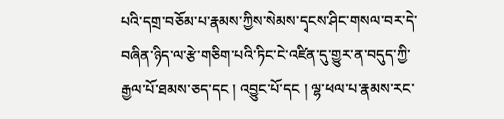པའི་དགྲ་བཅོམ་པ་རྣམས་ཀྱིས་སེམས་དྭངས་ཤིང་གསལ་བར་དེ་བཞིན་ཉིད་ལ་རྩེ་གཅིག་པའི་ཏིང་ངེ་འཛིན་དུ་གྱུར་ན་བདུད་ཀྱི་རྒྱལ་པོ་ཐམས་ཅད་དང ། འབྱུང་པོ་དང ། ལྷ་ཕལ་པ་རྣམས་རང་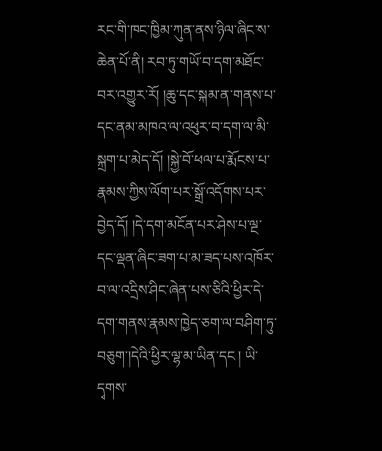རང་གི་ཁང་ཁྱིམ་ཀུན་ནས་ཉིལ་ཞིང་ས་ཆེན་པོ་ནི། རབ་ཏུ་གཡོ་བ་དག་མཐོང་བར་འགྱུར་རོ། །ཆུ་དང་སྐམ་ན་གནས་པ་དང་ནམ་མཁའ་ལ་འཕུར་བ་དག་ལ་མི་སྐྲག་པ་མེད་དོ། །སྐྱེ་བོ་ཕལ་པ་རྨོངས་པ་རྣམས་ཀྱིས་ལོག་པར་སྒྲོ་འདོགས་པར་བྱེད་དོ། །དེ་དག་མངོན་པར་ཤེས་པ་ལྔ་དང་ལྡན་ཞིང་ཟག་པ་མ་ཟད་པས་འཁོར་བ་ལ་འདྲིས་ཤིང་ཞེན་པས་ཅིའི་ཕྱིར་དེ་དག་གནས་རྣམས་ཁྱེད་ཅག་ལ་བཤིག་ཏུ་བཅུག་།དེའི་ཕྱིར་ལྷ་མ་ཡིན་དང ། ཡི་དྭགས་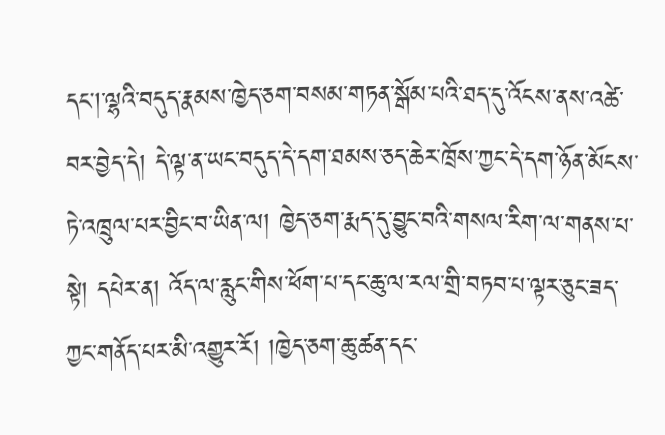དང།་ལྷའི་བདུད་རྣམས་ཁྱེད་ཅག་བསམ་གཏན་སྒོམ་པའི་ཐད་དུ་འོངས་ནས་འཚེ་བར་བྱེད་དེ། དེ་ལྟ་ན་ཡང་བདུད་དེ་དག་ཐམས་ཅད་ཆེར་ཁྲོས་ཀྱང་དེ་དག་ཉོན་མོངས་
ཏེ་འཁྲུལ་པར་བྱིང་བ་ཡིན་ལ། ཁྱེད་ཅག་རྨད་དུ་བྱུང་བའི་གསལ་རིག་ལ་གནས་པ་སྟེ། དཔེར་ན། འོད་ལ་རླུང་གིས་ཕོག་པ་དང་ཆུ་ལ་རལ་གྲི་བཏབ་པ་ལྟར་ཅུང་ཟད་ཀྱང་གནོད་པར་མི་འགྱུར་རོ། །ཁྱེད་ཅག་ཆུ་ཚན་དང་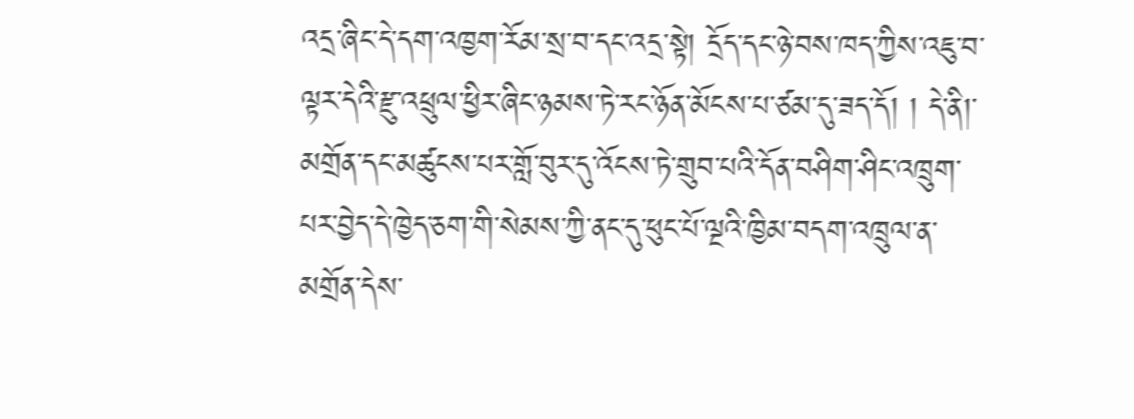འདྲ་ཞིང་དེ་དག་འཁྱག་རོམ་སྲ་བ་དང་འདྲ་སྟེ། དྲོད་དང་ཉེ་བས་ཁད་ཀྱིས་འཇུ་བ་ལྟར་དེའི་རྫུ་འཕྲུལ་ཕྱིར་ཞིང་ཉམས་ཏེ་རང་ཉོན་མོངས་པ་ཙམ་དུ་ཟད་དོ། ། དེ་ནི།་མགྲོན་དང་མཚུངས་པར་གློ་བུར་དུ་འོངས་ཏེ་གྲུབ་པའི་དོན་བཤིག་ཤིང་འཁྲུག་པར་བྱེད་དེ་ཁྱེད་ཅག་གི་སེམས་ཀྱི་ནང་དུ་ཕུང་པོ་ལྔའི་ཁྱིམ་བདག་འཁྲུལ་ན་མགྲོན་དེས་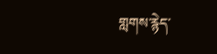གླགས་རྙེད་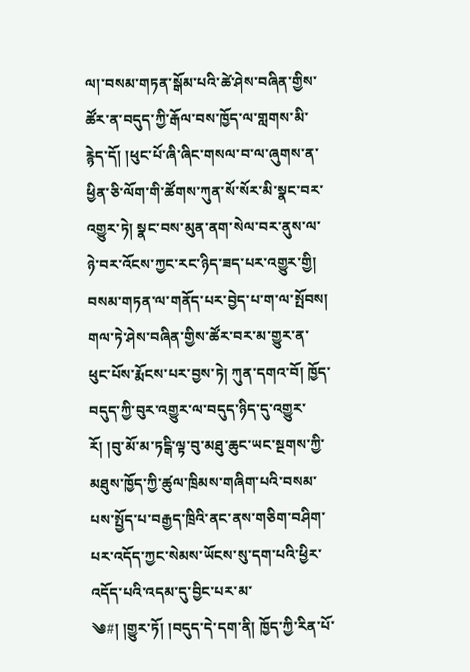ལ།་བསམ་གཏན་སྒོམ་པའི་ཚེ་ཤེས་བཞིན་གྱིས་ཚོར་ན་བདུད་ཀྱི་རྒོལ་བས་ཁྱོད་ལ་གླགས་མི་རྙེད་དོ། །ཕུང་པོ་ཞི་ཞིང་གསལ་བ་ལ་ཞུགས་ན་ཕྱིན་ཅི་ལོག་གི་ཚོགས་ཀུན་སོ་སོར་མི་སྣང་བར་འགྱུར་ཏེ། སྣང་བས་མུན་ནག་སེལ་བར་ནུས་ལ་ཉེ་བར་འོངས་ཀྱང་རང་ཉིད་ཟད་པར་འགྱུར་གྱི། བསམ་གཏན་ལ་གནོད་པར་བྱེད་པ་ག་ལ་སྤོབས། གལ་ཏེ་ཤེས་བཞིན་གྱིས་ཚོར་བར་མ་གྱུར་ན་ཕུང་པོས་རྨོངས་པར་བྱས་ཏེ། ཀུན་དགའ་བོ། ཁྱོད་བདུད་ཀྱི་བུར་འགྱུར་ལ་བདུད་ཉིད་དུ་འགྱུར་རོ། །བུ་མོ་མ་ཏངྒི་ལྟ་བུ་མཐུ་ཆུང་ཡང་སྔགས་ཀྱི་མཐུས་ཁྱོད་ཀྱི་ཚུལ་ཁྲིམས་གཞིག་པའི་བསམ་པས་སྤྱོད་པ་བརྒྱད་ཁྲིའི་ནང་ནས་གཅིག་བཤིག་པར་འདོད་ཀྱང་སེམས་ཡོངས་སུ་དག་པའི་ཕྱིར་འདོད་པའི་འདམ་དུ་བྱིང་པར་མ་
༄#། །གྱུར་ཏོ། །བདུད་དེ་དག་ནི། ཁྱོད་ཀྱི་རིན་པོ་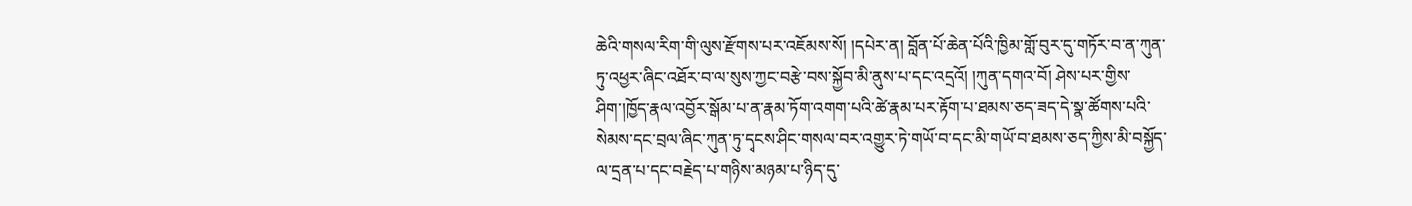ཆེའི་གསལ་རིག་གི་ལུས་རྫོགས་པར་འཇོམས་སོ། །དཔེར་ན། བློན་པོ་ཆེན་པོའི་ཁྱིམ་གློ་བུར་དུ་གཏོར་བ་ན་ཀུན་ཏུ་འཕྱར་ཞིང་འཐོར་བ་ལ་སུས་ཀྱང་བརྩེ་བས་སྐྱོབ་མི་ནུས་པ་དང་འདྲའོ། །ཀུན་དགའ་བོ། ཤེས་པར་གྱིས་ཤིག་།ཁྱོད་རྣལ་འབྱོར་སྒོམ་པ་ན་རྣམ་ཏོག་འགག་པའི་ཚེ་རྣམ་པར་རྟོག་པ་ཐམས་ཅད་ཟད་དེ་སྣ་ཚོགས་པའི་སེམས་དང་བྲལ་ཞིང་ཀུན་ཏུ་དྭངས་ཤིང་གསལ་བར་འགྱུར་ཏེ་གཡོ་བ་དང་མི་གཡོ་བ་ཐམས་ཅད་ཀྱིས་མི་བསྐྱོད་ལ་དྲན་པ་དང་བརྗེད་པ་གཉིས་མཉམ་པ་ཉིད་དུ་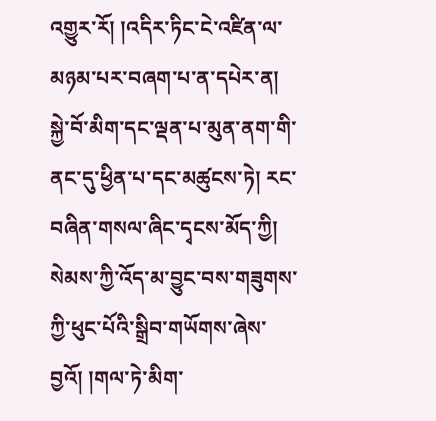འགྱུར་རོ། །འདིར་ཏིང་ངེ་འཛིན་ལ་མཉམ་པར་བཞག་པ་ན་དཔེར་ན། སྐྱེ་བོ་མིག་དང་ལྡན་པ་མུན་ནག་གི་ནང་དུ་ཕྱིན་པ་དང་མཚུངས་ཏེ། རང་བཞིན་གསལ་ཞིང་དྭངས་མོད་ཀྱི། སེམས་ཀྱི་འོད་མ་བྱུང་བས་གཟུགས་ཀྱི་ཕུང་པོའི་སྒྲིབ་གཡོགས་ཞེས་བྱའོ། །གལ་ཏེ་མིག་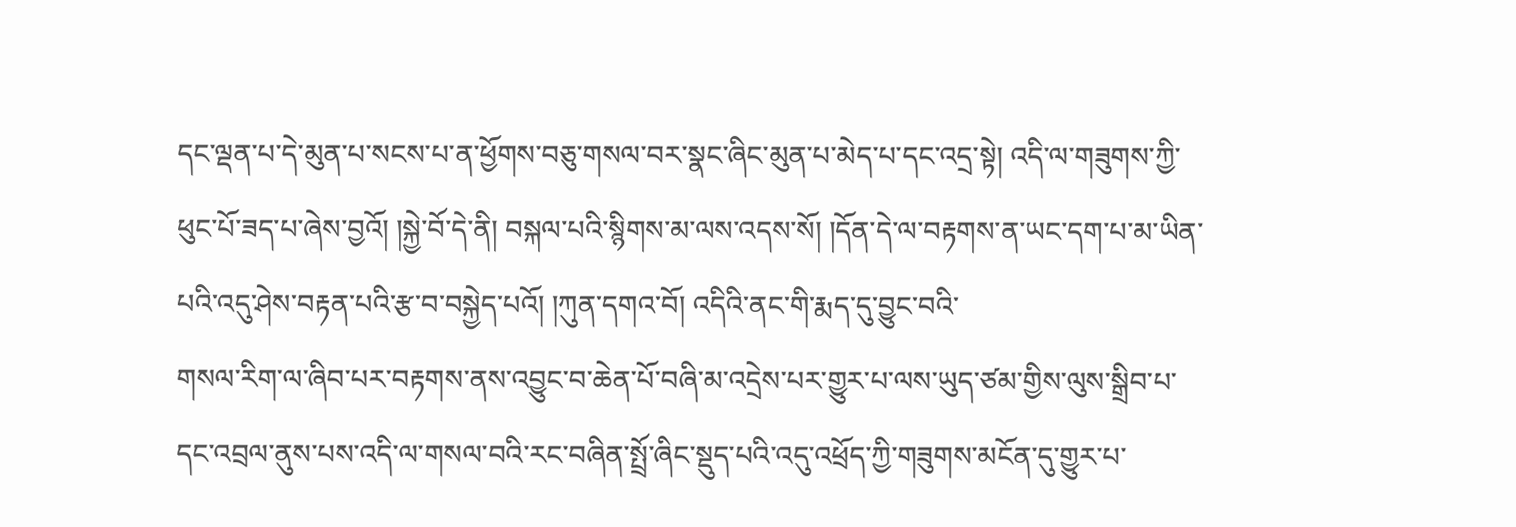དང་ལྡན་པ་དེ་མུན་པ་སངས་པ་ན་ཕྱོགས་བཅུ་གསལ་བར་སྣང་ཞིང་མུན་པ་མེད་པ་དང་འདྲ་སྟེ། འདི་ལ་གཟུགས་ཀྱི་ཕུང་པོ་ཟད་པ་ཞེས་བྱའོ། །སྐྱེ་བོ་དེ་ནི། བསྐལ་པའི་སྙིགས་མ་ལས་འདས་སོ། །དོན་དེ་ལ་བརྟགས་ན་ཡང་དག་པ་མ་ཡིན་པའི་འདུ་ཤེས་བརྟན་པའི་རྩ་བ་བསྐྱེད་པའོ། །ཀུན་དགའ་བོ། འདིའི་ནང་གི་རྨད་དུ་བྱུང་བའི་
གསལ་རིག་ལ་ཞིབ་པར་བརྟགས་ནས་འབྱུང་བ་ཆེན་པོ་བཞི་མ་འདྲེས་པར་གྱུར་པ་ལས་ཡུད་ཙམ་གྱིས་ལུས་སྒྲིབ་པ་དང་འབྲལ་ནུས་པས་འདི་ལ་གསལ་བའི་རང་བཞིན་སྤྲོ་ཞིང་སྡུད་པའི་འདུ་འཕྲོད་ཀྱི་གཟུགས་མངོན་དུ་གྱུར་པ་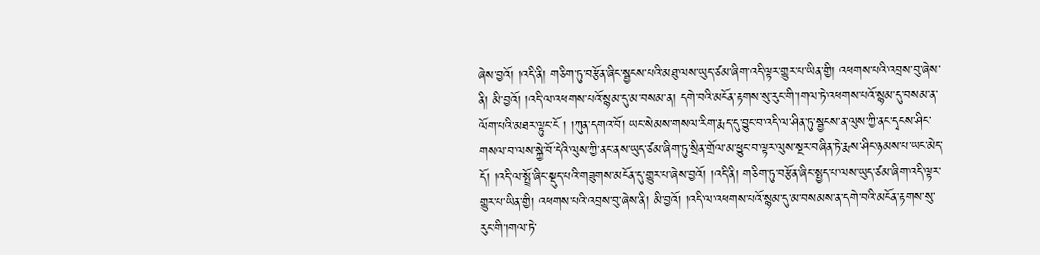ཞེས་བྱའོ། །འདི་ནི། གཅིག་ཏུ་བརྩོན་ཞིང་སྦྱངས་པའི་མཐུ་ལས་ཡུད་ཙམ་ཞིག་འདི་ལྟར་གྱུར་པ་ཡིན་གྱི། འཕགས་པའི་འབྲས་བུ་ཞེས་ནི། མི་བྱའོ། །འདི་ལ་འཕགས་པའོ་སྙམ་དུ་མ་བསམ་ན། དགེ་བའི་མངོན་རྟགས་སུ་རུང་གི་།གལ་ཏེ་འཕགས་པའོ་སྙམ་དུ་བསམ་ན་ལོག་པའི་མཐར་ལྟུང་ངོ ། །ཀུན་དགའ་བོ། ཡང་སེམས་གསལ་རིག་རྨད་དུ་བྱུང་བ་འདི་ལ་ཤིན་ཏུ་སྦྱངས་ན་ལུས་ཀྱི་ནང་དྭངས་ཤིང་གསལ་བ་ལས་སྐྱེ་བོ་དེའི་ལུས་ཀྱི་ནང་ནས་ཡུད་ཙམ་ཞིག་ཏུ་སྲིན་གྲོལ་མ་ཕྱུང་བ་ལྟར་ལུས་སྔར་བཞིན་ཏེ་རྨས་ཤིང་ཉམས་པ་ཡང་མེད་དོ། །འདི་ལ་སྤྲོ་ཞིང་སྡུད་པའི་གཟུགས་མངོན་དུ་གྱུར་པ་ཞེས་བྱའོ། །འདི་ནི། གཅིག་ཏུ་བརྩོན་ཞིང་སྤྱད་པ་ལས་ཡུད་ཙམ་ཞིག་འདི་ལྟར་གྱུར་པ་ཡིན་གྱི། འཕགས་པའི་འབྲས་བུ་ཞེས་ནི། མི་བྱའོ། །འདི་ལ་འཕགས་པའོ་སྙམ་དུ་མ་བསམས་ན་དགེ་བའི་མངོན་རྟགས་སུ་རུང་གི་།གལ་ཏེ་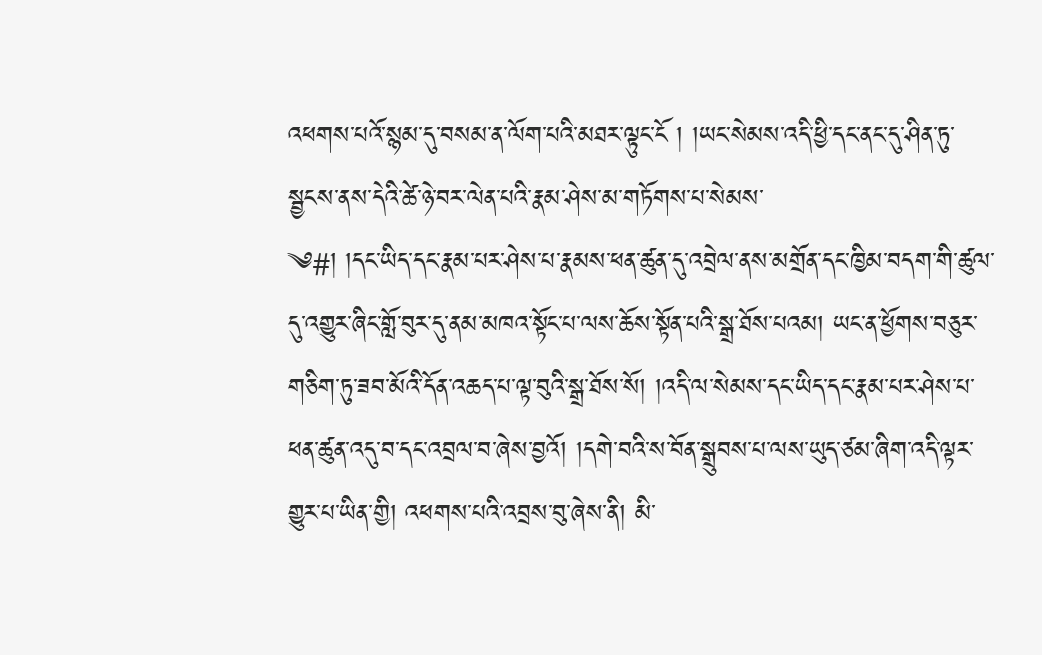འཕགས་པའོ་སྙམ་དུ་བསམ་ན་ལོག་པའི་མཐར་ལྟུང་ངོ ། །ཡང་སེམས་འདི་ཕྱི་དང་ནང་དུ་ཤིན་ཏུ་སྦྱངས་ནས་དེའི་ཚེ་ཉེ་བར་ལེན་པའི་རྣམ་ཤེས་མ་གཏོགས་པ་སེམས་
༄#། །དང་ཡིད་དང་རྣམ་པར་ཤེས་པ་རྣམས་ཕན་ཚུན་དུ་འབྲེལ་ནས་མགྲོན་དང་ཁྱིམ་བདག་གི་ཚུལ་དུ་འགྱུར་ཞིང་གློ་བུར་དུ་ནམ་མཁའ་སྟོང་པ་ལས་ཆོས་སྟོན་པའི་སྒྲ་ཐོས་པའམ། ཡང་ན་ཕྱོགས་བཅུར་གཅིག་ཏུ་ཟབ་མོའི་དོན་འཆད་པ་ལྟ་བུའི་སྒྲ་ཐོས་སོ། །འདི་ལ་སེམས་དང་ཡིད་དང་རྣམ་པར་ཤེས་པ་ཕན་ཚུན་འདུ་བ་དང་འབྲལ་བ་ཞེས་བྱའོ། །དགེ་བའི་ས་བོན་སྒྲུབས་པ་ལས་ཡུད་ཙམ་ཞིག་འདི་ལྟར་གྱུར་པ་ཡིན་གྱི། འཕགས་པའི་འབྲས་བུ་ཞེས་ནི། མི་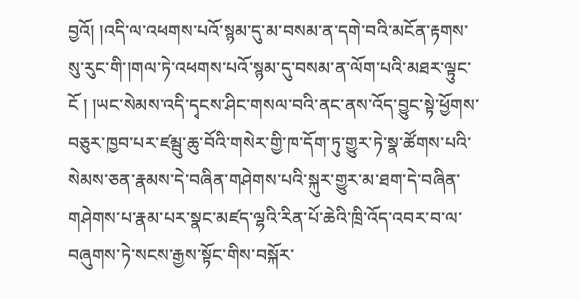བྱའོ། །འདི་ལ་འཕགས་པའོ་སྙམ་དུ་མ་བསམ་ན་དགེ་བའི་མངོན་རྟགས་སུ་རུང་གི་།གལ་ཏེ་འཕགས་པའོ་སྙམ་དུ་བསམ་ན་ལོག་པའི་མཐར་ལྟུང་ངོ ། །ཡང་སེམས་འདི་དྭངས་ཤིང་གསལ་བའི་ནང་ནས་འོད་བྱུང་སྟེ་ཕྱོགས་བཅུར་ཁྱབ་པར་ཛམྦུ་ཆུ་བོའི་གསེར་གྱི་ཁ་དོག་ཏུ་གྱུར་ཏེ་སྣ་ཚོགས་པའི་སེམས་ཅན་རྣམས་དེ་བཞིན་གཤེགས་པའི་སྐུར་གྱུར་མ་ཐག་དེ་བཞིན་གཤེགས་པ་རྣམ་པར་སྣང་མཛད་ལྷའི་རིན་པོ་ཆེའི་ཁྲི་འོད་འབར་བ་ལ་བཞུགས་ཏེ་སངས་རྒྱས་སྟོང་གིས་བསྐོར་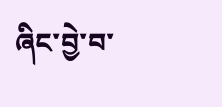ཞིང་བྱེ་བ་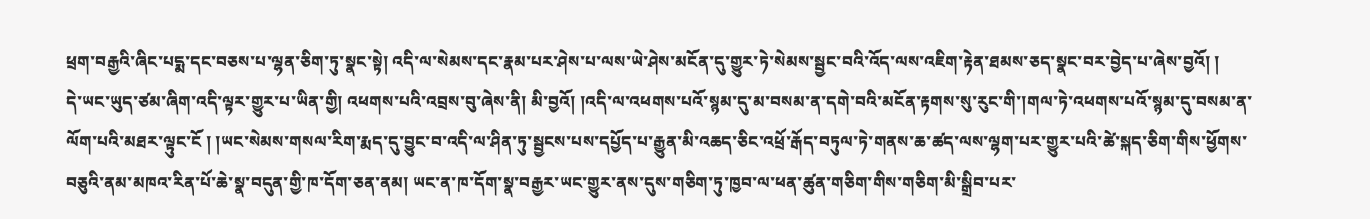ཕྲག་བརྒྱའི་ཞིང་པདྨ་དང་བཅས་པ་ལྷན་ཅིག་ཏུ་སྣང་སྟེ། འདི་ལ་སེམས་དང་རྣམ་པར་ཤེས་པ་ལས་ཡེ་ཤེས་མངོན་དུ་གྱུར་ཏེ་སེམས་སྦྱང་བའི་འོད་ལས་འཇིག་རྟེན་ཐམས་ཅད་སྣང་བར་བྱེད་པ་ཞེས་བྱའོ། །
དེ་ཡང་ཡུད་ཙམ་ཞིག་འདི་ལྟར་གྱུར་པ་ཡིན་གྱི། འཕགས་པའི་འབྲས་བུ་ཞེས་ནི། མི་བྱའོ། །འདི་ལ་འཕགས་པའོ་སྙམ་དུ་མ་བསམ་ན་དགེ་བའི་མངོན་རྟགས་སུ་རུང་གི་།གལ་ཏེ་འཕགས་པའོ་སྙམ་དུ་བསམ་ན་ལོག་པའི་མཐར་ལྟུང་ངོ ། །ཡང་སེམས་གསལ་རིག་རྨད་དུ་བྱུང་བ་འདི་ལ་ཤིན་ཏུ་སྦྱངས་པས་དཔྱོད་པ་རྒྱུན་མི་འཆད་ཅིང་འཕྲོ་རྒོད་བཏུལ་ཏེ་གནས་ཆ་ཚད་ལས་ལྷག་པར་གྱུར་པའི་ཚེ་སྐད་ཅིག་གིས་ཕྱོགས་བཅུའི་ནམ་མཁའ་རིན་པོ་ཆེ་སྣ་བདུན་གྱི་ཁ་དོག་ཅན་ནམ། ཡང་ན་ཁ་དོག་སྣ་བརྒྱར་ཡང་གྱུར་ནས་དུས་གཅིག་ཏུ་ཁྱབ་ལ་ཕན་ཚུན་གཅིག་གིས་གཅིག་མི་སྒྲིབ་པར་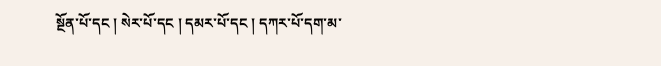སྔོན་པོ་དང ། སེར་པོ་དང ། དམར་པོ་དང ། དཀར་པོ་དག་མ་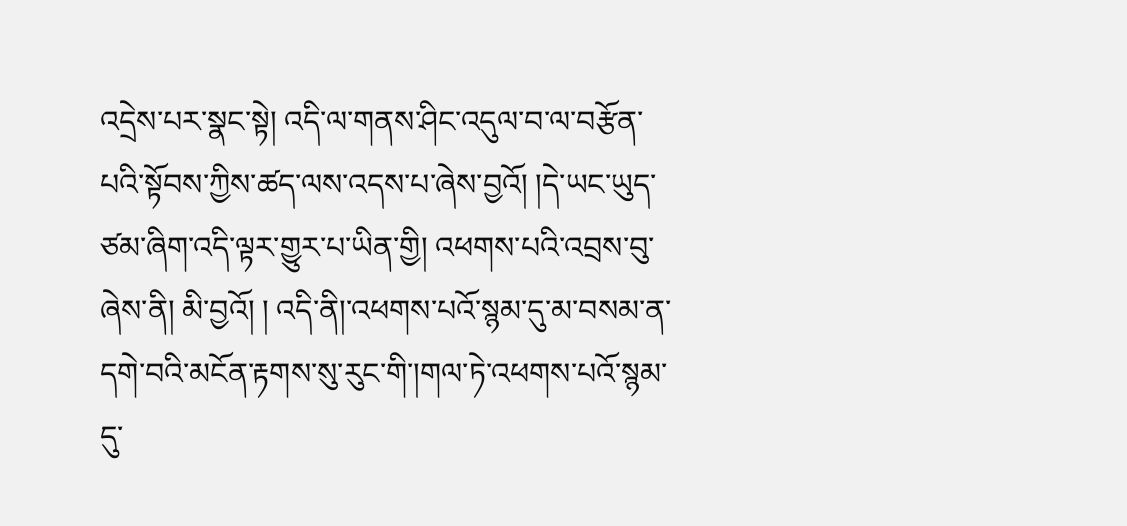འདྲེས་པར་སྣང་སྟེ། འདི་ལ་གནས་ཤིང་འདུལ་བ་ལ་བརྩོན་པའི་སྟོབས་ཀྱིས་ཚད་ལས་འདས་པ་ཞེས་བྱའོ། །དེ་ཡང་ཡུད་ཙམ་ཞིག་འདི་ལྟར་གྱུར་པ་ཡིན་གྱི། འཕགས་པའི་འབྲས་བུ་ཞེས་ནི། མི་བྱའོ། ། འདི་ནི།་འཕགས་པའོ་སྙམ་དུ་མ་བསམ་ན་དགེ་བའི་མངོན་རྟགས་སུ་རུང་གི་།གལ་ཏེ་འཕགས་པའོ་སྙམ་དུ་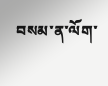བསམ་ན་ལོག་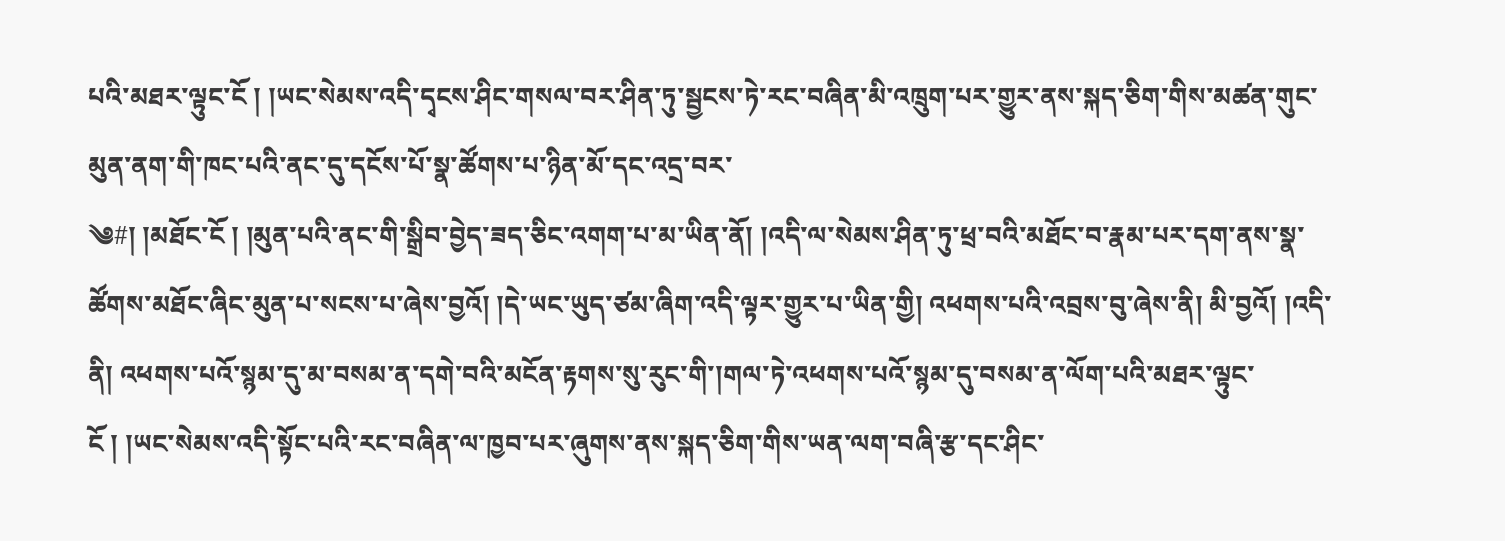པའི་མཐར་ལྟུང་ངོ ། །ཡང་སེམས་འདི་དྭངས་ཤིང་གསལ་བར་ཤིན་ཏུ་སྦྱངས་ཏེ་རང་བཞིན་མི་འཁྲུག་པར་གྱུར་ནས་སྐད་ཅིག་གིས་མཚན་གུང་མུན་ནག་གི་ཁང་པའི་ནང་དུ་དངོས་པོ་སྣ་ཚོགས་པ་ཉིན་མོ་དང་འདྲ་བར་
༄#། །མཐོང་ངོ ། །མུན་པའི་ནང་གི་སྒྲིབ་བྱེད་ཟད་ཅིང་འགག་པ་མ་ཡིན་ནོ། །འདི་ལ་སེམས་ཤིན་ཏུ་ཕྲ་བའི་མཐོང་བ་རྣམ་པར་དག་ནས་སྣ་ཚོགས་མཐོང་ཞིང་མུན་པ་སངས་པ་ཞེས་བྱའོ། །དེ་ཡང་ཡུད་ཙམ་ཞིག་འདི་ལྟར་གྱུར་པ་ཡིན་གྱི། འཕགས་པའི་འབྲས་བུ་ཞེས་ནི། མི་བྱའོ། །འདི་ནི། འཕགས་པའོ་སྙམ་དུ་མ་བསམ་ན་དགེ་བའི་མངོན་རྟགས་སུ་རུང་གི་།གལ་ཏེ་འཕགས་པའོ་སྙམ་དུ་བསམ་ན་ལོག་པའི་མཐར་ལྟུང་ངོ ། །ཡང་སེམས་འདི་སྟོང་པའི་རང་བཞིན་ལ་ཁྱབ་པར་ཞུགས་ནས་སྐད་ཅིག་གིས་ཡན་ལག་བཞི་རྩ་དང་ཤིང་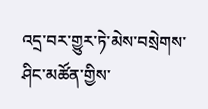འདྲ་བར་གྱུར་ཏེ་མེས་བསྲེགས་ཤིང་མཚོན་གྱིས་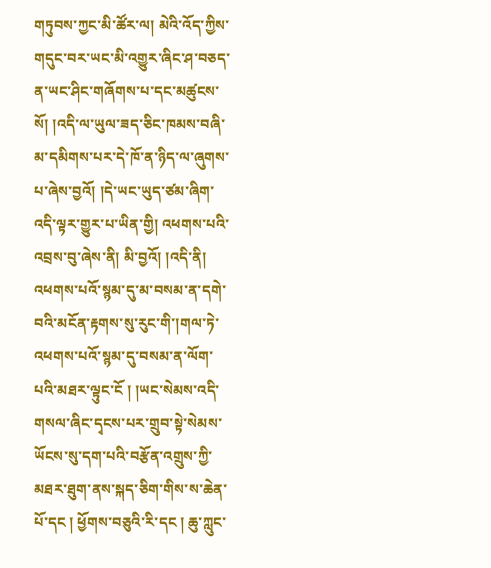གཏུབས་ཀྱང་མི་ཚོར་ལ། མེའི་འོད་ཀྱིས་གདུང་བར་ཡང་མི་འགྱུར་ཞིང་ཤ་བཅད་ན་ཡང་ཤིང་གཞོགས་པ་དང་མཚུངས་སོ། །འདི་ལ་ཡུལ་ཟད་ཅིང་ཁམས་བཞི་མ་དམིགས་པར་དེ་ཁོ་ན་ཉིད་ལ་ཞུགས་པ་ཞེས་བྱའོ། །དེ་ཡང་ཡུད་ཙམ་ཞིག་འདི་ལྟར་གྱུར་པ་ཡིན་གྱི། འཕགས་པའི་འབྲས་བུ་ཞེས་ནི། མི་བྱའོ། །འདི་ནི། འཕགས་པའོ་སྙམ་དུ་མ་བསམ་ན་དགེ་བའི་མངོན་རྟགས་སུ་རུང་གི་།གལ་ཏེ་འཕགས་པའོ་སྙམ་དུ་བསམ་ན་ལོག་པའི་མཐར་ལྟུང་ངོ ། །ཡང་སེམས་འདི་གསལ་ཞིང་དྭངས་པར་གྲུབ་སྟེ་སེམས་ཡོངས་སུ་དག་པའི་བརྩོན་འགྲུས་ཀྱི་མཐར་ཐུག་ནས་སྐད་ཅིག་གིས་ས་ཆེན་
པོ་དང ། ཕྱོགས་བཅུའི་རི་དང ། ཆུ་ཀླུང་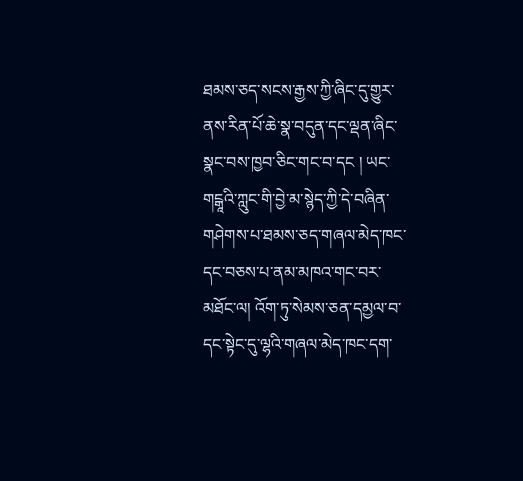ཐམས་ཅད་སངས་རྒྱས་ཀྱི་ཞིང་དུ་གྱུར་ནས་རིན་པོ་ཆེ་སྣ་བདུན་དང་ལྡན་ཞིང་སྣང་བས་ཁྱབ་ཅིང་གང་བ་དང ། ཡང་གངྒཱའི་ཀླུང་གི་བྱེ་མ་སྙེད་ཀྱི་དེ་བཞིན་གཤེགས་པ་ཐམས་ཅད་གཞལ་མེད་ཁང་དང་བཅས་པ་ནམ་མཁའ་གང་བར་མཐོང་ལ། འོག་ཏུ་སེམས་ཅན་དམྱལ་བ་དང་སྟེང་དུ་ལྷའི་གཞལ་མེད་ཁང་དག་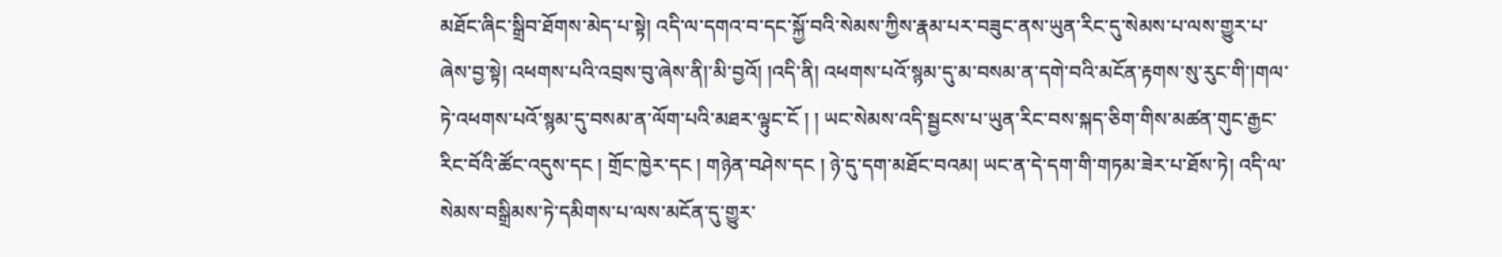མཐོང་ཞིང་སྒྲིབ་ཐོགས་མེད་པ་སྟེ། འདི་ལ་དགའ་བ་དང་སྐྱོ་བའི་སེམས་ཀྱིས་རྣམ་པར་བཟུང་ནས་ཡུན་རིང་དུ་སེམས་པ་ལས་གྱུར་པ་ཞེས་བྱ་སྟེ། འཕགས་པའི་འབྲས་བུ་ཞེས་ནི།་མི་བྱའོ། །འདི་ནི། འཕགས་པའོ་སྙམ་དུ་མ་བསམ་ན་དགེ་བའི་མངོན་རྟགས་སུ་རུང་གི་།གལ་ཏེ་འཕགས་པའོ་སྙམ་དུ་བསམ་ན་ལོག་པའི་མཐར་ལྟུང་ངོ ། ། ཡང་སེམས་འདི་སྦྱངས་པ་ཡུན་རིང་བས་སྐད་ཅིག་གིས་མཚན་གུང་རྒྱང་རིང་བོའི་ཚོང་འདུས་དང ། གྲོང་ཁྱེར་དང ། གཉེན་བཤེས་དང ། ཉེ་དུ་དག་མཐོང་བའམ། ཡང་ན་དེ་དག་གི་གཏམ་ཟེར་པ་ཐོས་ཏེ། འདི་ལ་སེམས་བསྒྲིམས་ཏེ་དམིགས་པ་ལས་མངོན་དུ་གྱུར་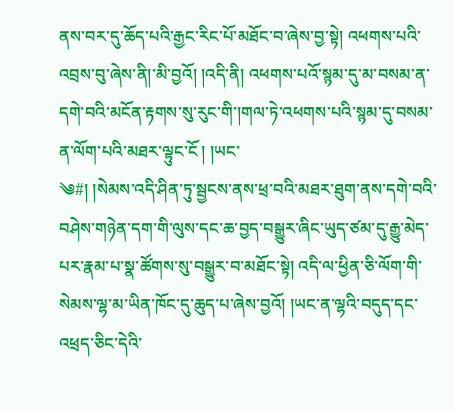ནས་བར་དུ་ཆོད་པའི་རྒྱང་རིང་པོ་མཐོང་བ་ཞེས་བྱ་སྟེ། འཕགས་པའི་འབྲས་བུ་ཞེས་ནི།་མི་བྱའོ། །འདི་ནི། འཕགས་པའོ་སྙམ་དུ་མ་བསམ་ན་དགེ་བའི་མངོན་རྟགས་སུ་རུང་གི་།གལ་ཏེ་འཕགས་པའི་སྙམ་དུ་བསམ་ན་ལོག་པའི་མཐར་ལྟུང་ངོ ། །ཡང་
༄#། །སེམས་འདི་ཤིན་ཏུ་སྦྱངས་ནས་ཕྲ་བའི་མཐར་ཐུག་ནས་དགེ་བའི་བཤེས་གཉེན་དག་གི་ལུས་དང་ཆ་བྱད་བསྒྱུར་ཞིང་ཡུད་ཙམ་དུ་རྒྱུ་མེད་པར་རྣམ་པ་སྣ་ཚོགས་སུ་བསྒྱུར་བ་མཐོང་སྟེ། འདི་ལ་ཕྱིན་ཅི་ལོག་གི་སེམས་ལྷ་མ་ཡིན་ཁོང་དུ་ཆུད་པ་ཞེས་བྱའོ། །ཡང་ན་ལྷའི་བདུད་དང་འཕྲད་ཅིང་དེའི་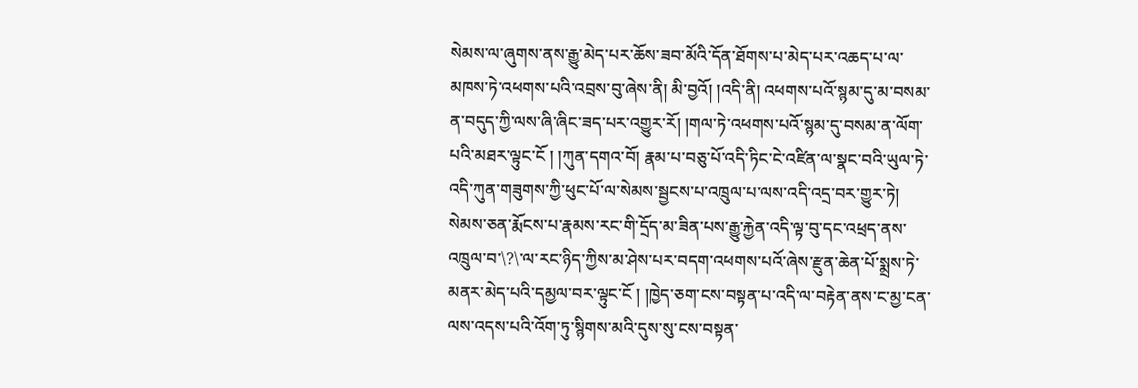སེམས་ལ་ཞུགས་ནས་རྒྱུ་མེད་པར་ཆོས་ཟབ་མོའི་དོན་ཐོགས་པ་མེད་པར་འཆད་པ་ལ་མཁས་ཏེ་འཕགས་པའི་འབྲས་བུ་ཞེས་ནི། མི་བྱའོ། །འདི་ནི། འཕགས་པའོ་སྙམ་དུ་མ་བསམ་ན་བདུད་ཀྱི་ལས་ཞི་ཞིང་ཟད་པར་འགྱུར་རོ། །གལ་ཏེ་འཕགས་པའོ་སྙམ་དུ་བསམ་ན་ལོག་པའི་མཐར་ལྟུང་ངོ ། །ཀུན་དགའ་བོ། རྣམ་པ་བཅུ་པོ་འདི་ཏིང་ངེ་འཛིན་ལ་སྣང་བའི་ཡུལ་ཏེ་འདི་ཀུན་གཟུགས་ཀྱི་ཕུང་པོ་ལ་སེམས་སྦྱངས་པ་འཁྲུལ་པ་ལས་འདི་འདྲ་བར་གྱུར་ཏེ། སེམས་ཅན་རྨོངས་པ་རྣམས་རང་གི་དྲོད་མ་ཟིན་པས་རྒྱུ་རྐྱེན་འདི་ལྟ་བུ་དང་འཕྲད་ནས་འཁྲུལ་བ་\?\་ལ་རང་ཉིད་ཀྱིས་མ་ཤེས་པར་བདག་འཕགས་པའོ་ཞེས་རྫུན་ཆེན་པོ་སྨྲས་ཏེ་མནར་མེད་པའི་དམྱལ་བར་ལྟུང་ངོ ། །ཁྱེད་ཅག་ངས་བསྟན་པ་འདི་ལ་བརྟེན་ནས་ང་མྱ་ངན་ལས་འདས་པའི་འོག་ཏུ་སྙིགས་མའི་དུས་སུ་ངས་བསྟན་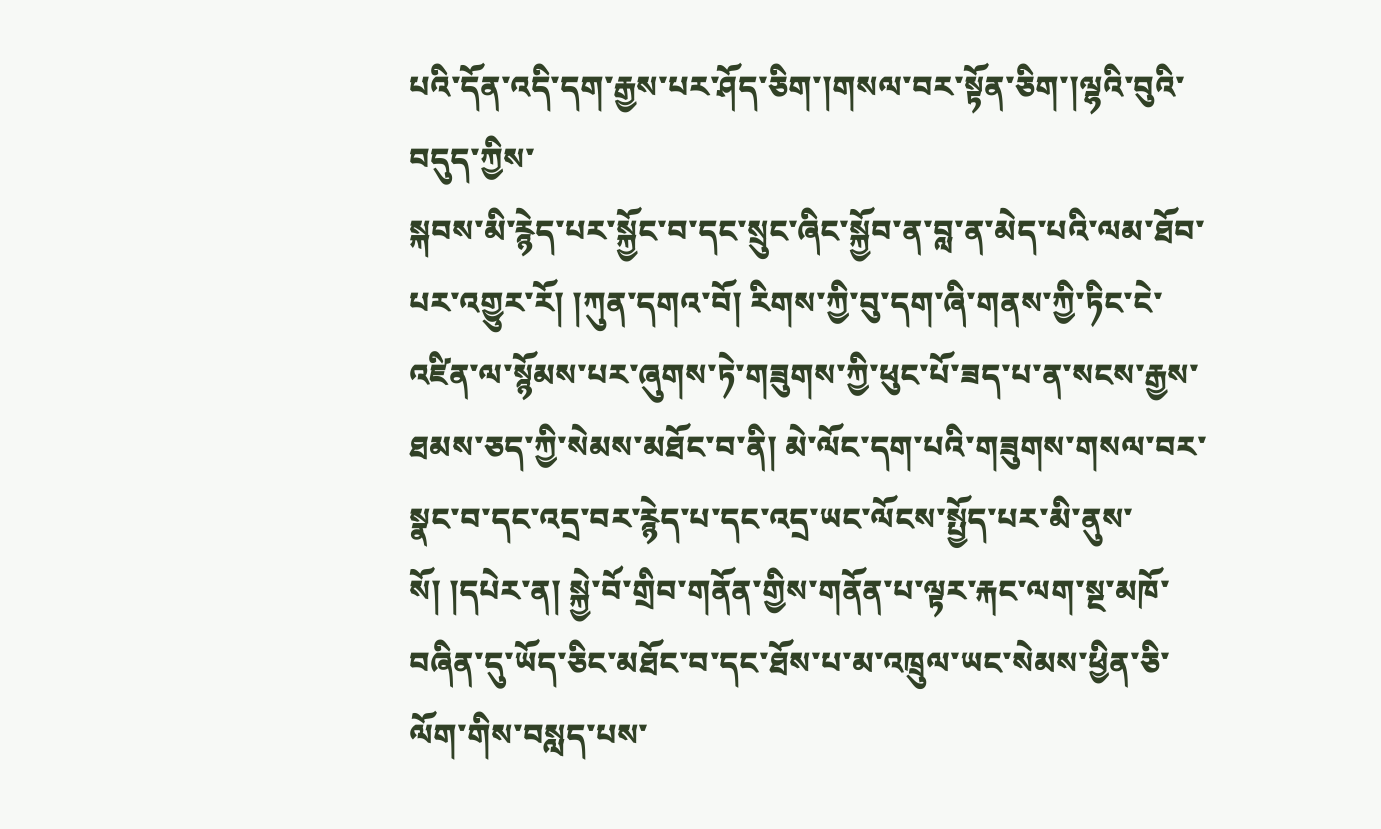པའི་དོན་འདི་དག་རྒྱས་པར་ཤོད་ཅིག་།གསལ་བར་སྟོན་ཅིག་།ལྷའི་བུའི་བདུད་ཀྱིས་
སྐབས་མི་རྙེད་པར་སྐྱོང་བ་དང་སྲུང་ཞིང་སྐྱོབ་ན་བླ་ན་མེད་པའི་ལམ་ཐོབ་པར་འགྱུར་རོ། །ཀུན་དགའ་བོ། རིགས་ཀྱི་བུ་དག་ཞི་གནས་ཀྱི་ཏིང་ངེ་འཛིན་ལ་སྙོམས་པར་ཞུགས་ཏེ་གཟུགས་ཀྱི་ཕུང་པོ་ཟད་པ་ན་སངས་རྒྱས་ཐམས་ཅད་ཀྱི་སེམས་མཐོང་བ་ནི། མེ་ལོང་དག་པའི་གཟུགས་གསལ་བར་སྣང་བ་དང་འདྲ་བར་རྙེད་པ་དང་འདྲ་ཡང་ལོངས་སྤྱོད་པར་མི་ནུས་སོ། །དཔེར་ན། སྐྱེ་བོ་གྲིབ་གནོན་གྱིས་གནོན་པ་ལྟར་རྐང་ལག་སྔ་མཁོ་བཞིན་དུ་ཡོད་ཅིང་མཐོང་བ་དང་ཐོས་པ་མ་འཁྲུལ་ཡང་སེམས་ཕྱིན་ཅི་ལོག་གིས་བསླད་པས་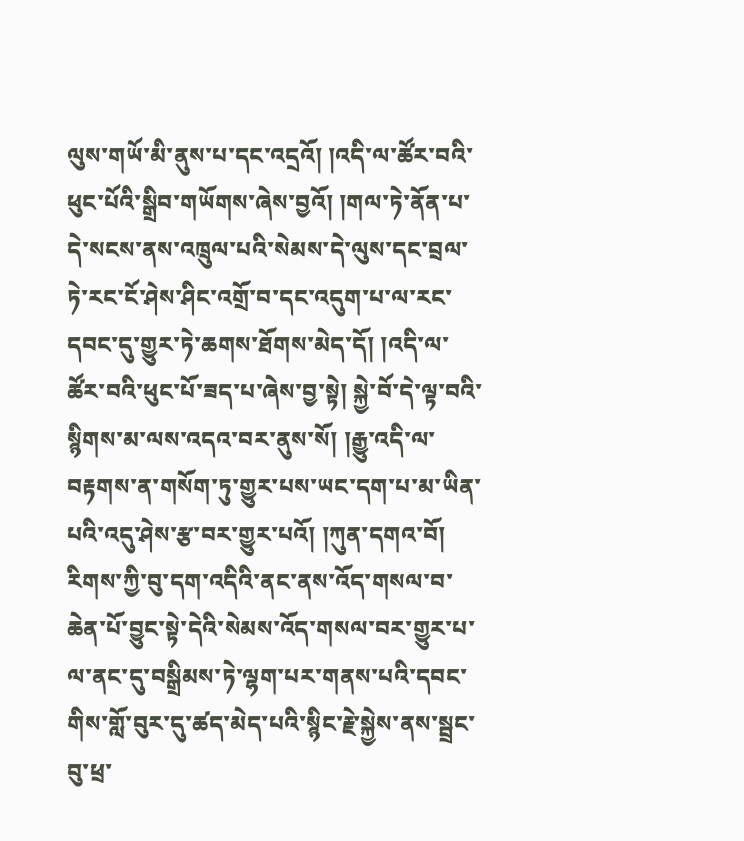ལུས་གཡོ་མི་ནུས་པ་དང་འདྲའོ། །འདི་ལ་ཚོར་བའི་ཕུང་པོའི་སྒྲིབ་གཡོགས་ཞེས་བྱའོ། །གལ་ཏེ་ནོན་པ་དེ་སངས་ནས་འཁྲུལ་པའི་སེམས་དེ་ལུས་དང་བྲལ་ཏེ་རང་ངོ་ཤེས་ཤིང་འགྲོ་བ་དང་འདུག་པ་ལ་རང་དབང་དུ་གྱུར་ཏེ་ཆགས་ཐོགས་མེད་དོ། །འདི་ལ་ཚོར་བའི་ཕུང་པོ་ཟད་པ་ཞེས་བྱ་སྟེ། སྐྱེ་བོ་དེ་ལྟ་བའི་སྙིགས་མ་ལས་འདའ་བར་ནུས་སོ། །རྒྱུ་འདི་ལ་བརྟགས་ན་གསོག་ཏུ་གྱུར་པས་ཡང་དག་པ་མ་ཡིན་པའི་འདུ་ཤེས་རྩ་བར་གྱུར་པའོ། །ཀུན་དགའ་བོ། རིགས་ཀྱི་བུ་དག་འདིའི་ནང་ནས་འོད་གསལ་བ་ཆེན་པོ་བྱུང་སྟེ་དེའི་སེམས་འོད་གསལ་བར་གྱུར་པ་ལ་ནང་དུ་བསྒྲིམས་ཏེ་ལྷག་པར་གནས་པའི་དབང་གིས་གློ་བུར་དུ་ཚད་མེད་པའི་སྙིང་རྗེ་སྐྱེས་ནས་སྦྲང་བུ་ཕྲ་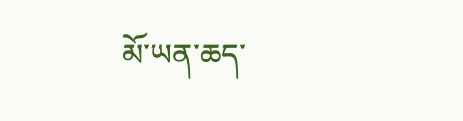མོ་ཡན་ཆད་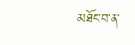མཐོང་བ་ན་